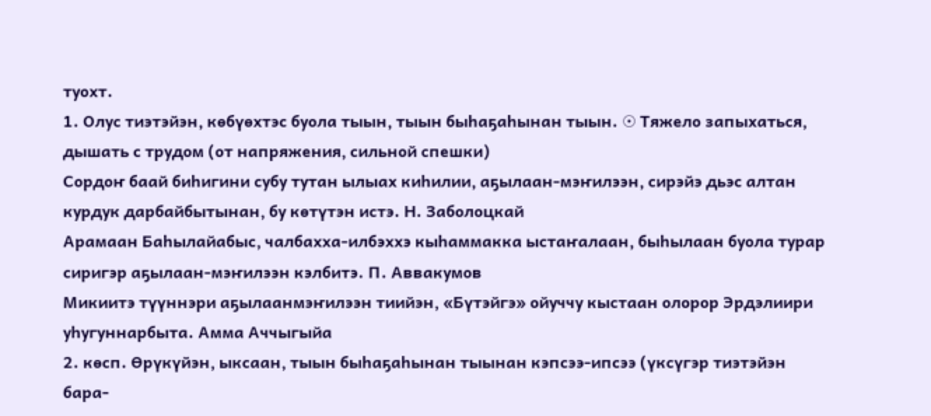туохт.
1. Олус тиэтэйэн, көбүөхтэс буола тыын, тыын быһаҕаһынан тыын. ☉ Тяжело запыхаться, дышать с трудом (от напряжения, сильной спешки)
Сордоҥ баай биһигини субу тутан ылыах киһилии, аҕылаан-мэҥилээн, сирэйэ дьэс алтан курдук дарбайбытынан, бу көтүтэн истэ. Н. Заболоцкай
Арамаан Баһылайабыс, чалбахха-илбэххэ кыһаммакка ыстаҥалаан, быһылаан буола турар сиригэр аҕылаан-мэҥилээн кэлбитэ. П. Аввакумов
Микиитэ түүннэри аҕылаанмэҥилээн тиийэн, «Бүтэйгэ» ойуччу кыстаан олорор Эрдэлиири уһугуннарбыта. Амма Аччыгыйа
2. көсп. Өрүкүйэн, ыксаан, тыын быһаҕаһынан тыынан кэпсээ-ипсээ (үксүгэр тиэтэйэн бара-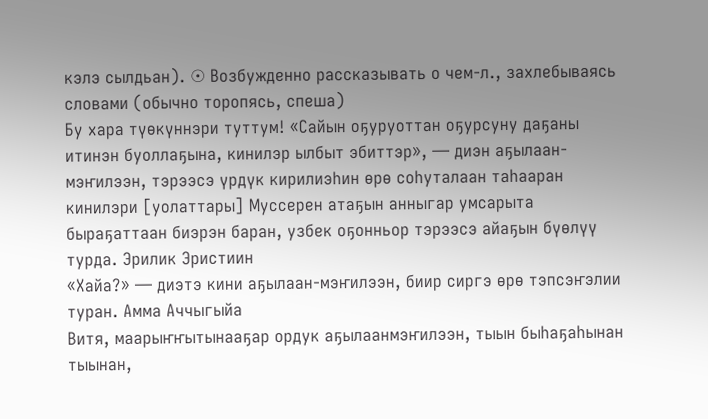кэлэ сылдьан). ☉ Возбужденно рассказывать о чем-л., захлебываясь словами (обычно торопясь, спеша)
Бу хара түөкүннэри туттум! «Сайын оҕуруоттан оҕурсуну даҕаны итинэн буоллаҕына, кинилэр ылбыт эбиттэр», — диэн аҕылаан-мэҥилээн, тэрээсэ үрдүк кирилиэһин өрө соһуталаан таһааран кинилэри [уолаттары] Муссерен атаҕын анныгар умсарыта быраҕаттаан биэрэн баран, узбек оҕонньор тэрээсэ айаҕын бүөлүү турда. Эрилик Эристиин
«Хайа?» — диэтэ кини аҕылаан-мэҥилээн, биир сиргэ өрө тэпсэҥэлии туран. Амма Аччыгыйа
Витя, маарыҥҥытынааҕар ордук аҕылаанмэҥилээн, тыын быһаҕаһынан тыынан,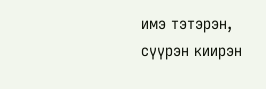имэ тэтэрэн, сүүрэн киирэн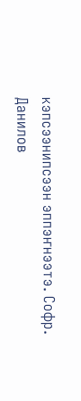кэпсээнипсээн эппэҥнээтэ. Софр. Данилов